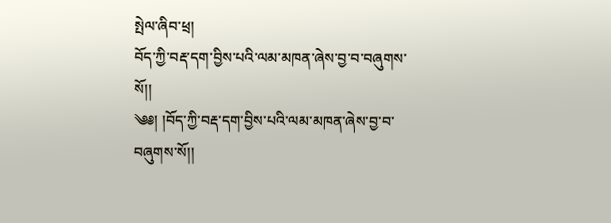སྤེལ་ཞིབ་ཕྲ།
བོད་ཀྱི་བརྡ་དག་བྱིས་པའི་ལམ་མཁན་ཞེས་བྱ་བ་བཞུགས་སོ།།
༄༅། །བོད་ཀྱི་བརྡ་དག་བྱིས་པའི་ལམ་མཁན་ཞེས་བྱ་བ་བཞུགས་སོ།།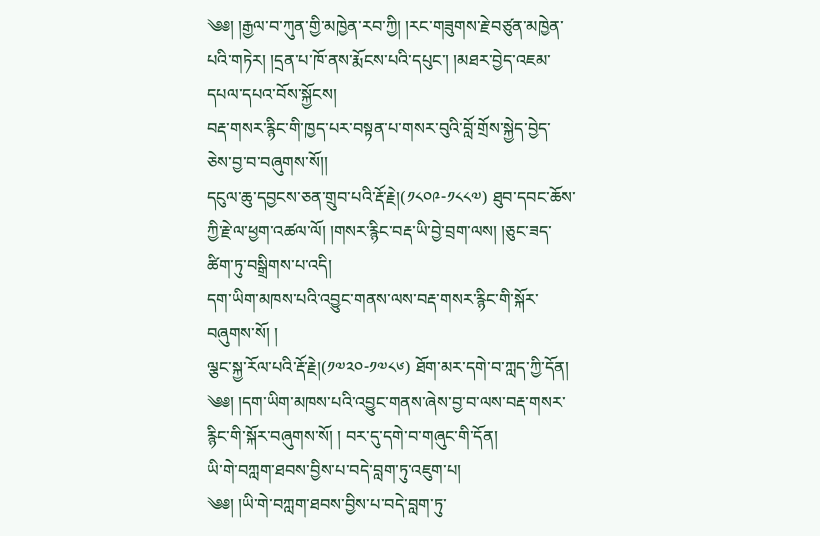༄༅། །རྒྱལ་བ་ཀུན་གྱི་མཁྱེན་རབ་ཀྱི། །རང་གཟུགས་རྗེ་བཙུན་མཁྱེན་པའི་གཏེར། །དྲན་པ་ཁོ་ནས་རྨོངས་པའི་དཔུང་། །མཐར་བྱེད་འཇམ་དཔལ་དཔའ་བོས་སྐྱོངས།
བརྡ་གསར་རྙིང་གི་ཁྱད་པར་བསྟན་པ་གསར་བུའི་བློ་གྲོས་སྐྱེད་བྱེད་ཅེས་བྱ་བ་བཞུགས་སོ།།
དངུལ་ཆུ་དབྱངས་ཅན་གྲུབ་པའི་རྡོ་རྗེ།(༡༨༠༩-༡༨༨༧) ཐུབ་དབང་ཆོས་ཀྱི་རྗེ་ལ་ཕྱག་འཚལ་ལོ། །གསར་རྙིང་བརྡ་ཡི་བྱེ་བྲག་ལས། །ཅུང་ཟད་ཚིག་ཏུ་བསྒྲིགས་པ་འདི།
དག་ཡིག་མཁས་པའི་འབྱུང་གནས་ལས་བརྡ་གསར་རྙིང་གི་སྐོར་བཞུགས་སོ། །
ལྕང་སྐྱ་རོལ་པའི་རྡོ་རྗེ།(༡༧༢༠-༡༧༨༦) ཐོག་མར་དགེ་བ་ཀླད་ཀྱི་དོན། ༄༅། །དག་ཡིག་མཁས་པའི་འབྱུང་གནས་ཞེས་བྱ་བ་ལས་བརྡ་གསར་རྙིང་གི་སྐོར་བཞུགས་སོ། ། བར་དུ་དགེ་བ་གཞུང་གི་དོན།
ཡི་གེ་བཀླག་ཐབས་བྱིས་པ་བདེ་བླག་ཏུ་འཇུག་པ།
༄༅། །ཡི་གེ་བཀླག་ཐབས་བྱིས་པ་བདེ་བླག་ཏུ་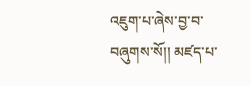འཇུག་པ་ཞེས་བྱ་བ་བཞུགས་སོ།། མཛད་པ་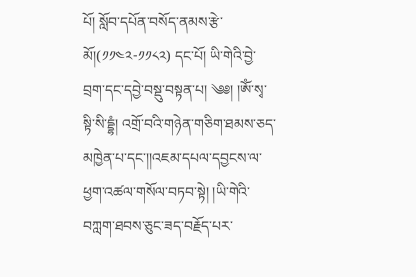པོ། སློབ་དཔོན་བསོད་ནམས་རྩེ་མོ།(༡༡༤༢-༡༡༨༢) དང་པོ། ཡི་གེའི་བྱེ་བྲག་དང་དབྱེ་བསྡུ་བསྟན་པ། ༄༅། །ཨོཾ་སྭ་སྟི་སི་དྡྷཾ། འགྲོ་བའི་གཉེན་གཅིག་ཐམས་ཅད་མཁྱེན་པ་དང་།།འཇམ་དཔལ་དབྱངས་ལ་ཕྱག་འཚལ་གསོལ་བཏབ་སྟེ། །ཡི་གེའི་བཀླག་ཐབས་ཅུང་ཟད་བརྗོད་པར་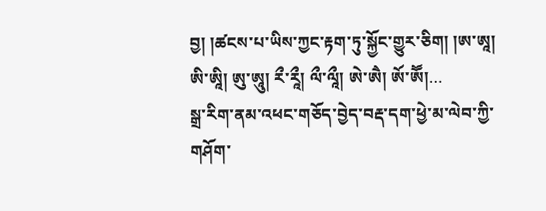བྱ། །ཚངས་པ་ཡིས་ཀྱང་རྟག་ཏུ་སྐྱོང་གྱུར་ཅིག། །ཨ་ཨཱ། ཨི་ཨཱི། ཨུ་ཨཱུ། རྀ་རཱྀ། ལྀ་ལཱྀ། ཨེ་ཨཻ། ཨོ་ཨཽ།…
སྒྲ་རིག་ནམ་འཕང་གཅོད་བྱེད་བརྡ་དག་ཕྱེ་མ་ལེབ་ཀྱི་གཤོག་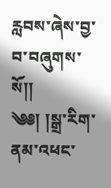རླབས་ཞེས་བྱ་བ་བཞུགས་སོ།།
༄༅། །སྒྲ་རིག་ནམ་འཕང་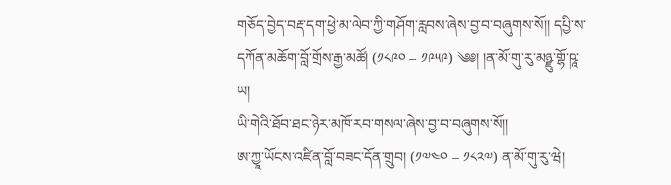གཅོད་བྱེད་བརྡ་དག་ཕྱེ་མ་ལེབ་ཀྱི་གཤོག་རླབས་ཞེས་བྱ་བ་བཞུགས་སོ།། དཔྱི་ས་དཀོན་མཆོག་བློ་གྲོས་རྒྱ་མཚོ། (༡༨༩༠ – ༡༩༥༩) ༄༅། །ན་མོ་གུ་རུ་མཉྫུ་གྷོ་ཥཱ་ཡ།
ཡི་གེའི་ཐོབ་ཐང་ཉེར་མཁོ་རབ་གསལ་ཞེས་བྱ་བ་བཞུགས་སོ།།
ཨ་ཀྱཱ་ཡོངས་འཛིན་བློ་བཟང་དོན་གྲུབ། (༡༧༤༠ – ༡༨༢༧) ན་མོ་གུ་རུ་ཝེ།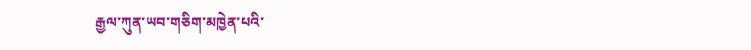རྒྱལ་ཀུན་ཡབ་གཅིག་མཁྱེན་པའི་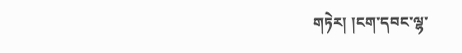གཏེར། །ངག་དབང་ལྷ་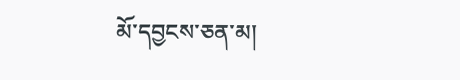མོ་དབྱངས་ཅན་མ།